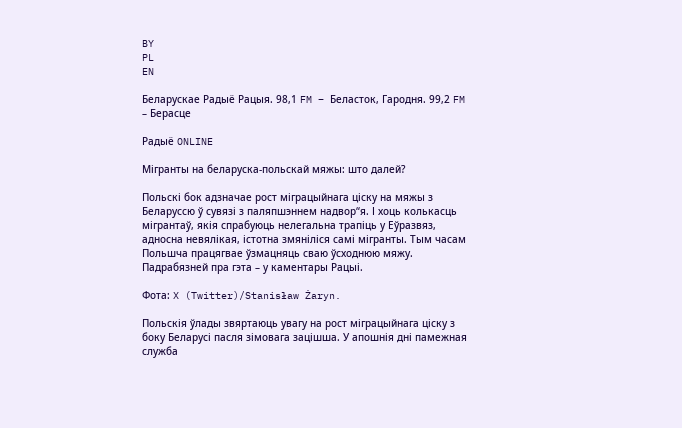BY
PL
EN

Беларускае Радыё Рацыя. 98,1 FM – Беласток, Гародня. 99,2 FM – Берасце

Радыё ONLINE

Мігранты на беларуска-польскай мяжы: што далей?

Польскі бок адзначае рост міграцыйнага ціску на мяжы з Беларуссю ў сувязі з паляпшэннем надвор“я. І хоць колькасць мігрантаў, якія спрабуюць нелегальна трапіць у Еўразвяз, адносна невялікая, істотна змяніліся самі мігранты. Тым часам Польшча працягвае ўзмацняць сваю ўсходнюю мяжу. Падрабязней пра гэта – у каментары Рацыі.

Фота: X (Twitter)/Stanisław Żaryn.

Польскія ўлады звяртаюць увагу на рост міграцыйнага ціску з боку Беларусі пасля зімовага зацішша. У апошнія дні памежная служба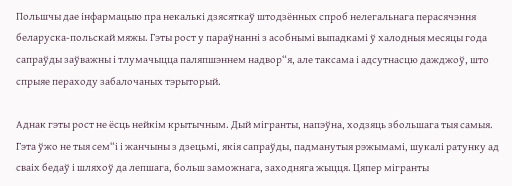Польшчы дае інфармацыю пра некалькі дзясяткаў штодзённых спроб нелегальнага перасячэння беларуска-польскай мяжы. Гэты рост у параўнанні з асобнымі выпадкамі ў халодныя месяцы года сапраўды заўважны і тлумачыцца паляпшэннем надвор“я, але таксама і адсутнасцю дажджоў, што спрыяе пераходу забалочаных тэрыторый.

Аднак гэты рост не ёсць нейкім крытычным. Дый мігранты, напэўна, ходзяць збольшага тыя самыя. Гэта ўжо не тыя сем“і і жанчыны з дзецьмі, якія сапраўды, падманутыя рэжымамі, шукалі ратунку ад сваіх бедаў і шляхоў да лепшага, больш заможнага, заходняга жыцця. Цяпер мігранты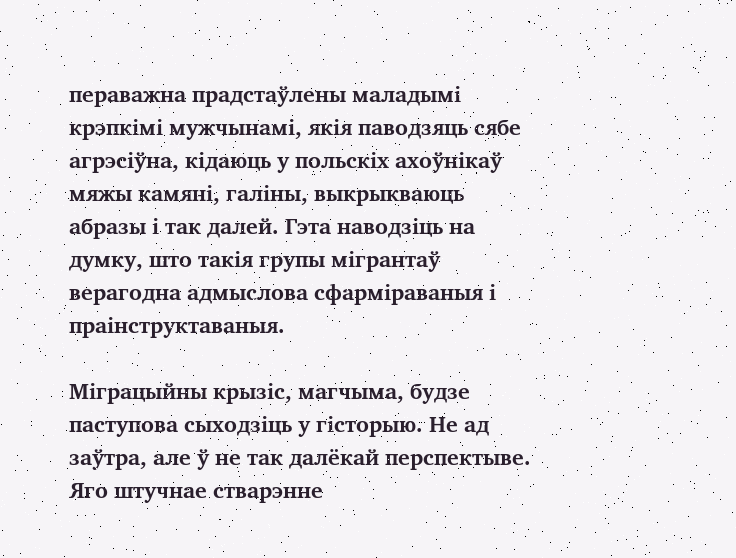пераважна прадстаўлены маладымі крэпкімі мужчынамі, якія паводзяць сябе агрэсіўна, кідаюць у польскіх ахоўнікаў мяжы камяні, галіны, выкрыкваюць абразы і так далей. Гэта наводзіць на думку, што такія групы мігрантаў верагодна адмыслова сфарміраваныя і праінструктаваныя.

Міграцыйны крызіс, магчыма, будзе паступова сыходзіць у гісторыю. Не ад заўтра, але ў не так далёкай перспектыве. Яго штучнае стварэнне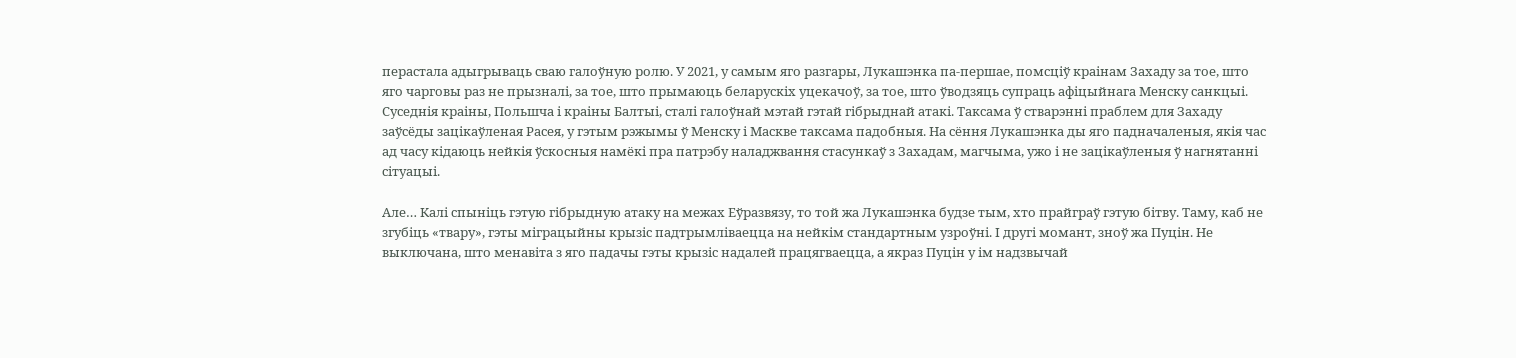перастала адыгрываць сваю галоўную ролю. У 2021, у самым яго разгары, Лукашэнка па-першае, помсціў краінам Захаду за тое, што яго чарговы раз не прызналі, за тое, што прымаюць беларускіх уцекачоў, за тое, што ўводзяць супраць афіцыйнага Менску санкцыі. Суседнія краіны, Польшча і краіны Балтыі, сталі галоўнай мэтай гэтай гібрыднай атакі. Таксама ў стварэнні праблем для Захаду заўсёды зацікаўленая Расея, у гэтым рэжымы ў Менску і Маскве таксама падобныя. На сёння Лукашэнка ды яго падначаленыя, якія час ад часу кідаюць нейкія ўскосныя намёкі пра патрэбу наладжвання стасункаў з Захадам, магчыма, ужо і не зацікаўленыя ў нагнятанні сітуацыі.

Але… Калі спыніць гэтую гібрыдную атаку на межах Еўразвязу, то той жа Лукашэнка будзе тым, хто прайграў гэтую бітву. Таму, каб не згубіць «твару», гэты міграцыйны крызіс падтрымліваецца на нейкім стандартным узроўні. І другі момант, зноў жа Пуцін. Не выключана, што менавіта з яго падачы гэты крызіс надалей працягваецца, а якраз Пуцін у ім надзвычай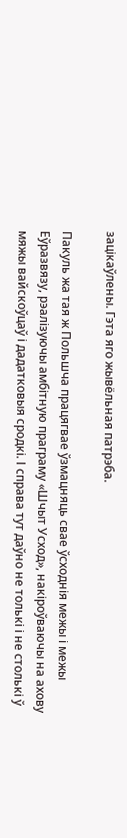зацікаўлены. Гэта яго жывёльная патрэба.

Пакуль жа тая ж Польшча працягвае ўзмацняць свае ўсходнія межы і межы Еўразвязу, рэалізуючы амбітную праграму «Шчыт Усход», накіроўваючы на ахову мяжы вайскоўцаў і дадатковыя сродкі. І справа тут даўно не толькі і не столькі ў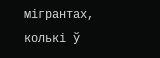мігрантах, колькі ў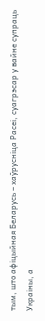тым, што афіцыйная Беларусь – хаўрусніца Расеі, суагрэсар у вайне супраць Украіны, а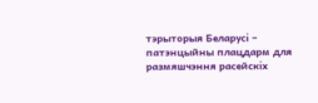тэрыторыя Беларусі – патэнцыйны плацдарм для размяшчэння расейскіх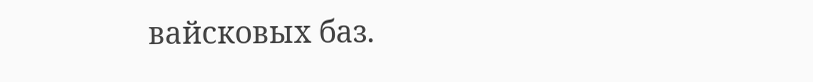вайсковых баз.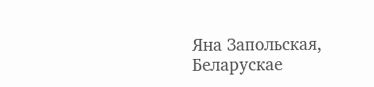Яна Запольская, Беларускае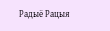Радыё Рацыя